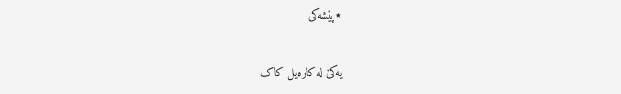٭پێشه‌کی

یه‌کێ له کاره‌یل کاک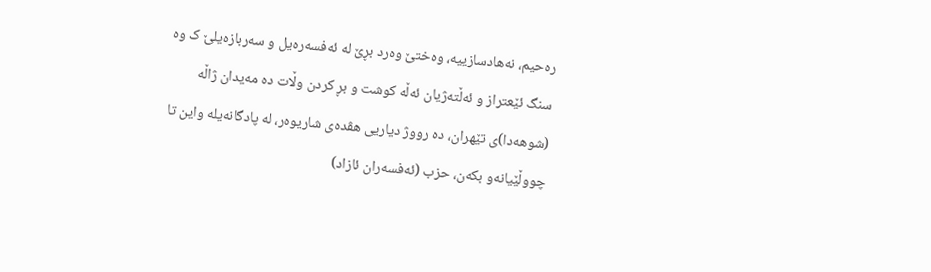ره‌حیم، نه‌هادسازییه، وه‌ختێ وه‌رد بڕێ له ئه‌فسه‌ره‌یل و سه‌ربازه‌یلێ ک وه سنگ ئێعتراز و ئه‌ڵته‌ژیان ئه‌ڵه کوشت و بڕ کردن وڵات ده مه‌یدان ژاڵه (شوهه‌دا)ی تێهران، ده رووژ دیاریی هڤدەی شاریوە‌ر، لە پادگانەیلە واین تا چووڵێیانە‌و بکەن، حزب (ئەفسە‌ران ئازاد)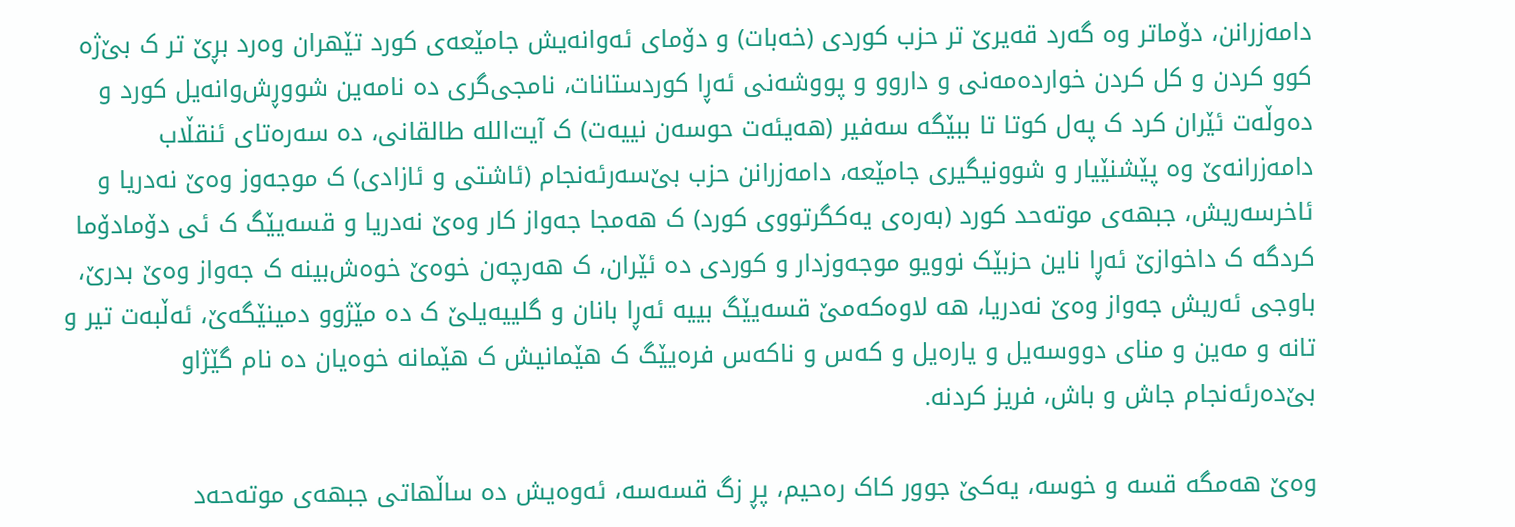دامەزرانن، دۆماتر وه گه‌رد قه‌یرێ تر حزب کوردی (خه‌بات) و دۆمای ئەوانە‌یش جامێعەی کورد تێهران وەرد بڕێ تر ک بێ‌ژە کوو کردن و کل کردن خواردەمەنی و داروو و پووشەنی ئەڕا کوردستانات، نامجی‌گری دە نامە‌ین شووڕش‌وانە‌یل کورد و دەوڵەت ئێران کرد ک پەل کوتا تا ببێگە سەفیر (هەیئەت حوسە‌ن نییەت) ک آیت‌الله طالقانی،‌ ده سه‌ره‌تای ئنقڵاب دامه‌زرانه‌ێ وه پێشنێیار و شوونیگیری جامێعه، دامه‌زرانن حزب بێ‌سه‌رئه‌نجام (ئاشتی و ئازادی) ک موجه‌وز وه‌ێ نه‌دریا و ئاخرسه‌ریش، جبهه‌ی موته‌حد کورد (به‌ره‌ی یه‌کگرتووی کورد) ک هه‌مجا جه‌واز کار وه‌ێ نه‌دریا و قسه‌یێگ ک ئی دۆمادۆما کردگه ک داخوازێ ئه‌ڕا ناین حزبێک نوویو موجه‌وزدار و کوردی ده ئێران، ک هه‌ر‌چه‌ن خوه‌ێ خوه‌ش‌بینه ک جه‌واز وه‌ێ بدرێ، باوجی ئه‌ریش جه‌‌واز وه‌ێ نه‌دریا، هه لا‌وه‌که‌مێ قسه‌یێگ بییه ئه‌ڕا بانان و گلییه‌یلێ ک ده مێژوو دمینێگه‌ێ، ئه‌ڵبه‌ت تیر و تانه‌ و مه‌ین و منای دووسه‌یل و یاره‌یل و که‌س و ناکه‌س فره‌یێگ ک هێمانیش ک هێمانه خوه‌یان ده نام گێژاو بێ‌ده‌رئه‌نجام جاش و باش، فریز کردنه.

وه‌ێ هه‌مگه قسه و خوسه، یه‌کێ جوور کاک ره‌حیم، پڕ زگ قسه‌سه، ئه‌وه‌یش ده ساڵهاتی جبهه‌ی موته‌حه‌د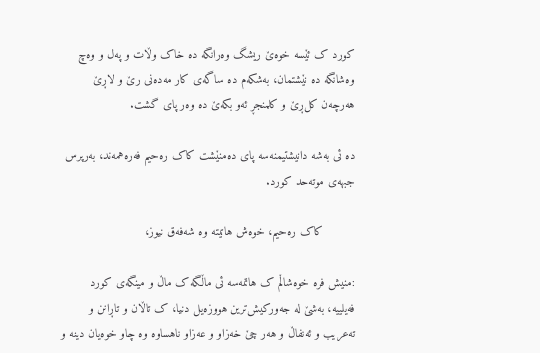کورد ک ئێسه خوه‌ێ ریشگ وه‌رانگه ده خاک وڵات و په‌ل و وه‌چ وه‌شانگه ده نێشتمان، به‌شکه‌م ده ساگه‌ی کار مه‌ده‌نی رێ و لا‌ڕێ هه‌رچه‌ن کل‌ڕێ و کلمنجڕ ئه‌‌و بکه‌ێ ده وه‌ر پای گشت.

ده ئی به‌شه دانیشتیمنه‌سه پای ده‌منێشت کاک ره‌حیم فه‌ره‌همه‌ند، به‌رپرس جبهه‌ی موته‌حد کورد.

         کاک ره‌حیم، خوه‌ش هاتیته وه شه‌فه‌ق نیوز،

:منیش فره خوه‌شاڵم ک هاتمه‌سه ئی ماڵگه ک ماڵ و مینگه‌ی کورد فه‌یلییه، به‌شێ له جه‌ورکیش‌ترین هووزه‌یل دنیا، ک تاڵان و تاڕانن و ته‌عریب و ئه‌نفاڵ و هه‌ر چێ خه‌زاو و عه‌زاو ناهساوه وه چاو خوه‌یان دینه و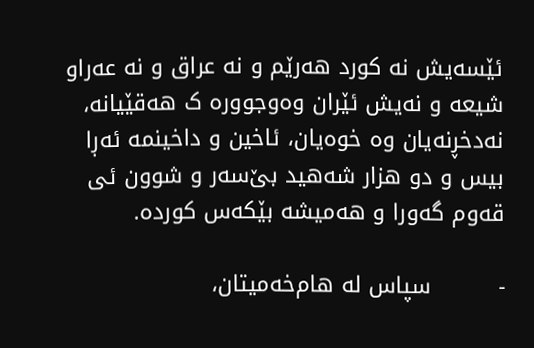ئێسه‌یش نه کورد هه‌رێم و نه عراق و نه عه‌راو شیعه و نه‌یش ئێران وه‌وجووره ک هه‌قێیانه، نه‌دخڕنه‌یان وه خوه‌یان، ئاخین و داخینمه ئه‌ڔا بیس و دو هزار شه‌هید بێ‌سه‌ر و شوون ئی قه‌وم گه‌ورا و هه‌میشه بێکه‌س کورده.

-         سپاس له هام‌خه‌میتان،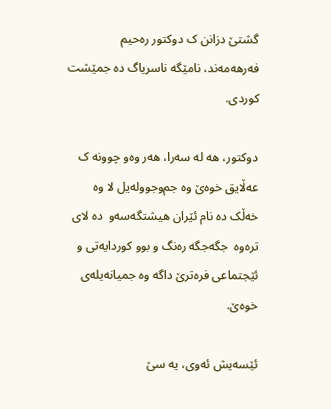گشتێ دزانن ک دوکتور ره‌حیم فه‌رهه‌مه‌ند، نامێگه ناسریاگ ده جمێشت کوردی.

دوکتور، هه له سه‌را، هه‌ر وه‌و چوونه ک عه‌ڵایق خوه‌ێ وه‌ جم‌و‌جووله‌یل لا‌ وه‌ خه‌ڵک ده نام ئێران هیشتگه‌سه‌و  ده لای تره‌وه  جگه‌جگه ره‌نگ و بوو کوردایه‌تی و ئێجتماعی فره‌ترێ داگه وه جمیانه‌یله‌ی خوه‌ێ.

ئێسه‌یش ئه‌وی، یه سێ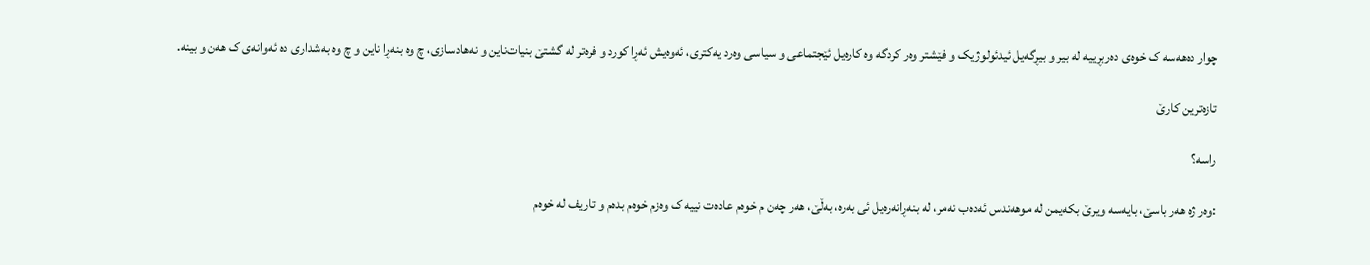چوار ده‌هه‌سه ک خوه‌ی ده‌ربڕییه له بیر و بیڕگه‌یل ئیدئولوژیک و فێشتر وه‌ر کردگه وه کاره‌یل ئێجتماعی و سیاسی وه‌رد یه‌كتری، ئه‌وه‌یش ئه‌ڕا کورد و فره‌تر له گشتێ بنیات‌ناین و نه‌هاد‌سازی، چ وه بنه‌ڕا ناین و چ وه به‌شداری ده ئه‌وانه‌ی ک هه‌ن و بینه.

تازه‌ترین کارێ

راسه؟

:وه‌ر ژه هه‌ر باسێ، بایه‌سه ویرێ بکه‌یمن له موهه‌ندس ئه‌ده‌ب نه‌مر، له بنه‌ڕانه‌ره‌یل ئی به‌ره، به‌ڵێ، هه‌ر چه‌ن م خوه‌م عاده‌ت نییه ک وه‌زم خوه‌م بده‌م و تاریف له خوه‌م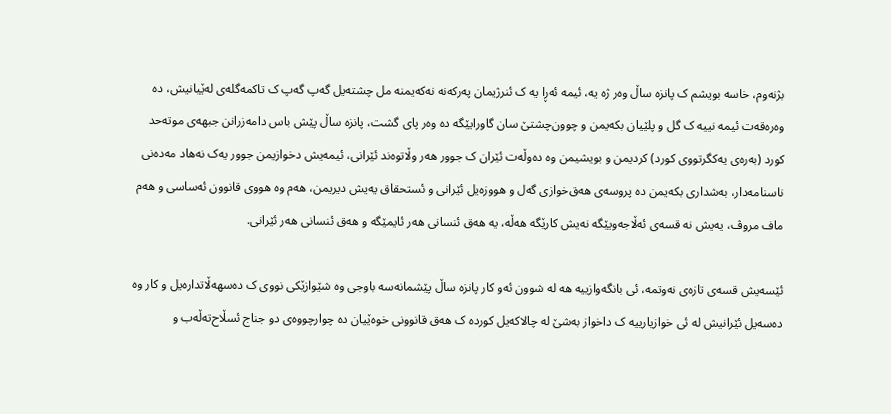بژنه‌وم، خاسه بویشم ک پانزه ساڵ وه‌ر ژه یه، ئیمه ئه‌ڕا یه ک ئنرژیمان په‌رکه‌نه نه‌که‌یمنه مل چشته‌یل گه‌پ گه‌پ ک تاکمه‌گله‌ی له‌ێیانیش، ده وه‌ره‌قه‌ت ئیمه نییه ک گل و پلێیان بکه‌یمن و چوون‌چشتێ سان گاورایێگه ده وه‌ر پای گشت، پانزه‌ ساڵ پێش باس دامه‌زرانن جبهه‌ی موته‌حد کورد (به‌ره‌ی یه‌کگرتووی کورد) کردیمن و بویشیمن وه ده‌وڵه‌ت ئێران ک جوور هه‌ر وڵاتوه‌ند ئێرانی، ئیمه‌یش دخوازیمن جوور یه‌ک نه‌هاد مه‌ده‌نی ناسنامه‌دار، به‌شداری بکه‌یمن ده پروسه‌ی هه‌ق‌خوازی گه‌ل و هووزه‌یل ئێرانی و ئستحقاق یه‌یش دیریمن، هه‌م وه هووی قانوون ئه‌ساسی و هه‌م ماف مروڤ، یە‌یش نە قسە‌ی ئەڵاجەویێگە نە‌یش کارێگە هه‌ڵه‌، یە‌ هەق ئنسانی هەر ئایمێگە و هەق ئنسانی هەر ئێرانی.

ئێسەیش قسە‌ی تازە‌ی نەوتمە، ئی بانگە‌وازییە هە لە شوون ئەو کار پانزە ساڵ پێشمانەسە باوجی وە شێوازێکی نووی ک دەسهەڵاتدارەیل و کار وە دەسە‌یل ئێرانیش لە ئی خوازیارییە ک داخواز بەشێ لە چالاکەیل کوردە ک هەق قانوونی خوەێیان دە چوارچووەی دو جناج ئسڵاح‌تەڵەب و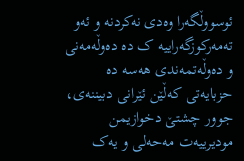ئوسووڵگەرا وە‌دی نە‌کردنە و ئەو تەمەرکوزگە‌راییە ک دە دەوڵەمەنی و دەوڵەتمەندی هەسە دە حزبایەتی کەڵێن ئێرانی دبیننەی، جوور چشتێ دخوازیمن مودیرییەت مەحەلی و یە‌ک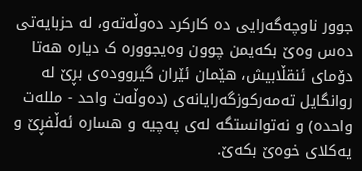جوور ناوچەگەرایی دە کارکرد دەوڵەتەو، لە حزبایەتی  دە‌س وەێ بکەیمن چوون وەیجوورە ک دیارە هەتا دۆمای ئنقڵابیش، هێمان ئێران گیروودەی بڕێ لە روانگایل تەمەرکوزگەرایانەی (دەوڵەت واحد - مللەت واحدە) و نەتوانستگە لەی پەچیە و هسارە ئەڵفڕێ و یەکلای خوەێ بکەێ.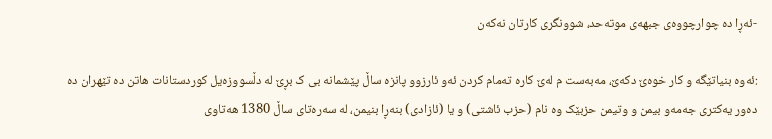-ئەڕا دە چوارچووە‌ی جبهە‌ی موتەحد، شوونگری کارتان نەکەن

:ئەوە بنیاتێگە و کار خوەێ دکەێ، مەبەست م لە‌ێ کارە تەمام کردن ئەو ئارزوو پانزە ساڵ پێشمانە بی ک بڕێ لە دڵسووزەیل کوردستانات هاتن دە تێهران دە دەور یەکتری جەمەو بیمن و وتیمن حزبێک وە نام (حزب ئاشتی) و یا (ئازادی) بنەڕا بنیمن، لە سەرەتای ساڵ 1380 هه‌تاوی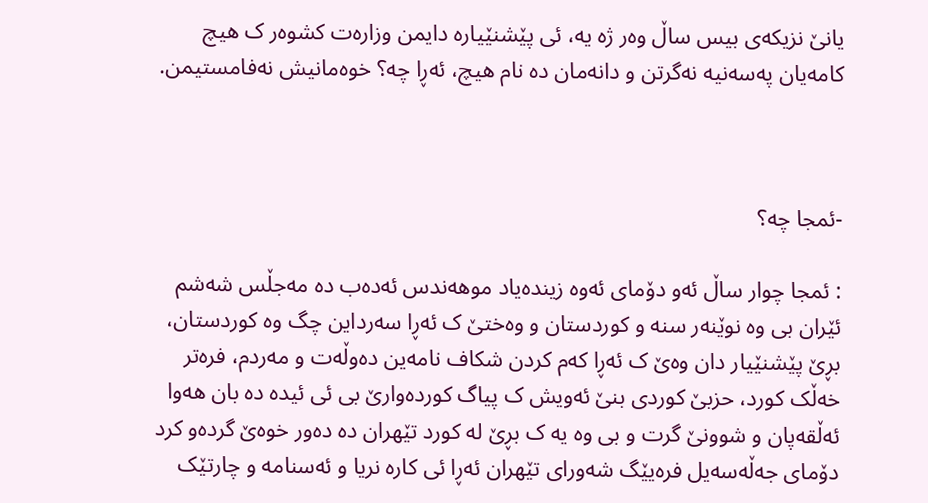یانێ نزیکه‌ی بیس ساڵ وەر ژە یە، ئی پێشنێیارە دایمن وزارەت کشوەر ک هیچ کامەیان پەسەنیە نەگرتن و دانەمان دە نام هیچ، ئەڕا چە؟ خوەمانیش نەفامستیمن.



-ئمجا چە؟

: ئمجا چوار ساڵ ئەو دۆمای ئەوە زیندە‌یاد موهەندس ئەدەب دە مەجڵس شەشم ئێران بی وە نوێنەر سنە و کوردستان و وەختێ ک ئەڕا سەرداین چگ وە کوردستان، بڕێ پێشنێیار دان وەێ ک ئەڕا کە‌م کردن شکاف نامەین دەوڵەت و مەردم، فرەتر خەڵک کورد، حزبێ کوردی بنێ ئەویش ک پیاگ کوردەوارێ بی ئی ئیدە دە بان هەوا ئەڵقەپان و شوونێ گرت و بی وە یە ک بڕێ لە کورد تێهران دە دەور خوەێ گردەو کرد  دۆمای جەڵەسەیل فرەیێگ شەورای تێهران ئەڕا ئی کارە نریا و ئەسنامە و چارتێک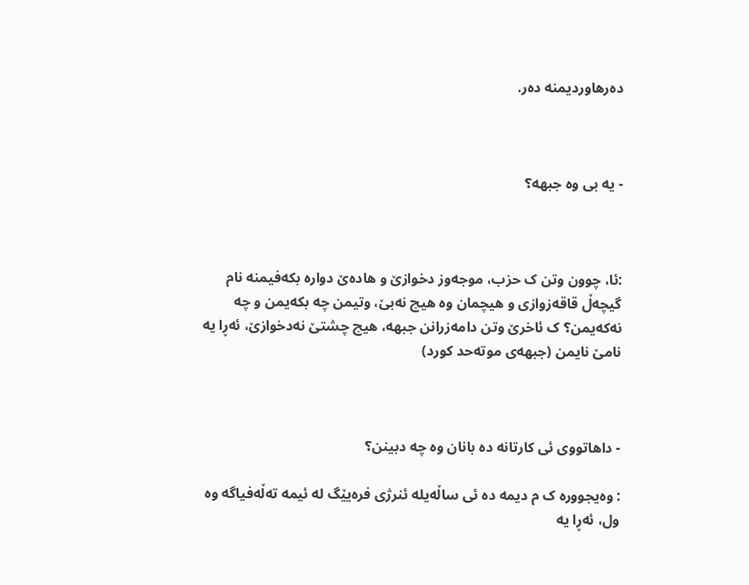دەرهاوردیمنە دەر.



- یە بی وە جبهە؟



:ئا، چوون وتن ک حزب، موجەوز دخوازێ و هادەێ دوارە بکەفیمنە نام گیچەڵ قاقەزوازی و هیچمان وە هیچ نەبێ، وتیمن چە بکەیمن و چە نەکەیمن؟ ک ئاخرێ وتن دامەزرانن جبهە، هیچ چشتێ نەدخوازێ، ئەڕا یە نامێ نایمن (جبهە‌ی موتەحد کورد)



- داهاتووی ئی کارتانه ده بانان وه چه دبینن؟

: وه‌یجووره ک م دیمه ده ئی ساڵه‌یله ئنرژی فره‌یێگ له ئیمه ته‌ڵه‌فیاگه وه ول، ئه‌ڕا یه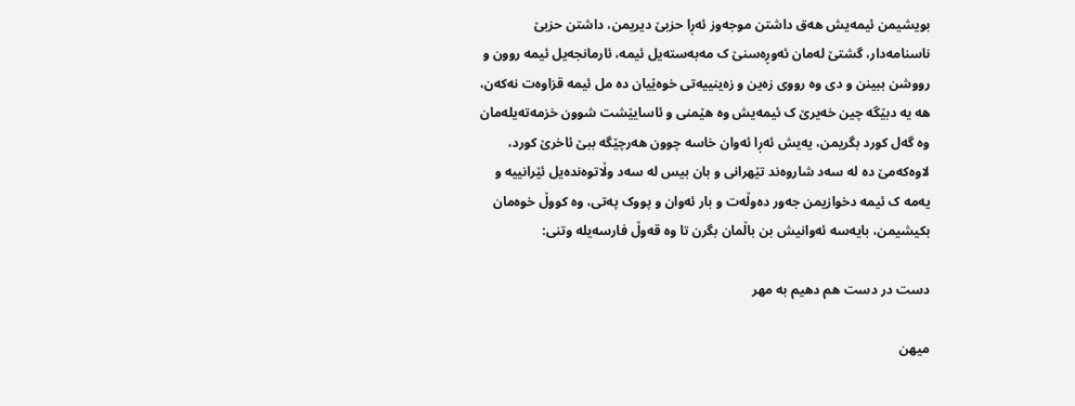بویشیمن ئیمه‌یش هه‌ق داشتن موجه‌وز ئه‌ڔا حزبێ دیریمن، داشتن حزبێ ناسنامه‌دار، گشتێ له‌مان ئه‌وڕه‌سنێ ک مه‌به‌سته‌یل ئیمه، ئارمانجه‌یل ئیمه روون و رووشن ببینن و دی وه رووی زه‌ین و زه‌ینییه‌تی خوه‌ێیان ده مل ئیمه قزاوه‌ت نه‌که‌ن، هه یه دبێگه چین خه‌یرێ ک ئیمه‌یش وه هێمنی و ئاسایێشت شوون خزمه‌ته‌یله‌مان وه گه‌ل کورد بگریمن، یه‌یش ئه‌ڔا ئه‌وان خاسه چوون هه‌رچێگه ببێ ئاخرێ کورد، لاوه‌که‌مێ ده له سه‌د شاروه‌ند تێهرانی و بان بیس له سه‌د وڵاتوه‌نده‌یل ئێرانییه و یه‌مه ک ئیمه دخوازیمن جه‌ور ده‌وڵه‌ت و بار ئه‌وان و پووک په‌تی، وه کووڵ خوه‌مان بکیشیمن، بایه‌سه ئه‌وانیش بن باڵمان بگرن تا وه قه‌وڵ فارسه‌یله وتنی:

دست در دست هم دهیم به مهر

میهن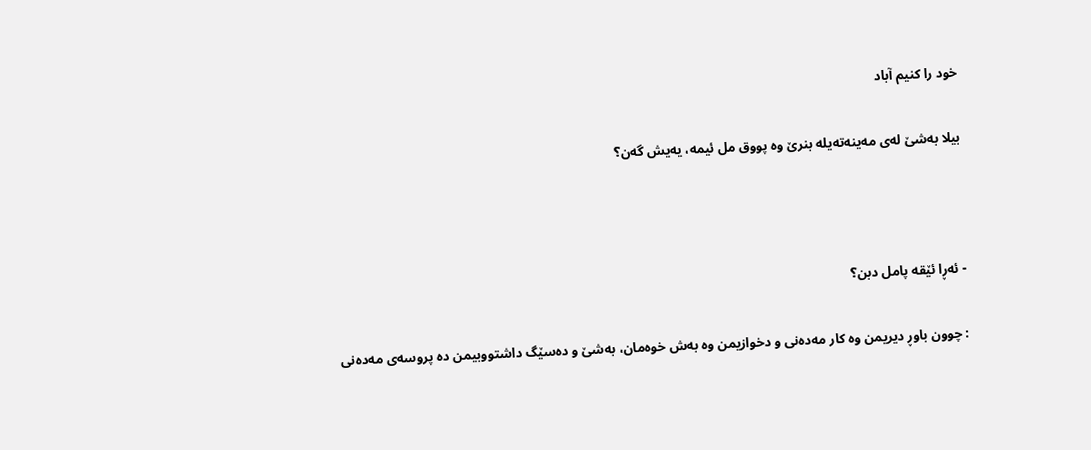خود را کنیم آباد

بیلا به‌شێ له‌ی مه‌ینه‌ته‌یله بنرێ وه پووق مل ئیمه، یه‌یش گه‌ن؟



- ئه‌ڕا ئێقه پامل دبن؟

: چوون باوڕ دیریمن وه کار مه‌ده‌نی و دخوازیمن وه به‌ش خوه‌مان، به‌شێ و ده‌سێگ داشتووبیمن ده پروسه‌ی مه‌ده‌نی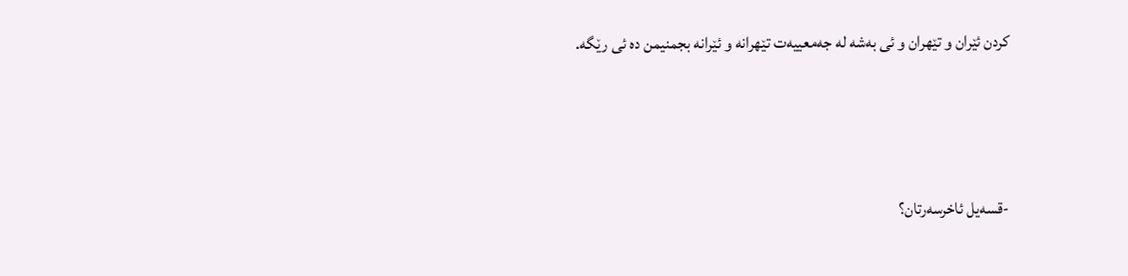کردن ئێران و تێهران و ئی به‌شه له جه‌معییه‌‌ت تێهرانه و ئێرانه بجمنیمن ده ئی رێگه.



-قسه‌یل ئاخرسه‌رتان؟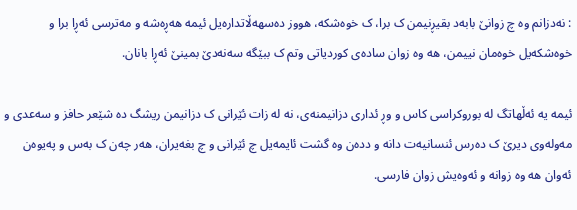: نه‌دزانم وه چ زوانێ بابه‌د بقیڕنیمن ک برا، ک خوه‌شکه، هووز ده‌سهه‌ڵاتداره‌یل ئیمه هه‌ڕه‌شه و مه‌ترسی ئه‌ڕا برا و خوه‌شکه‌یل خوه‌مان نییمن، هه وه‌ زوان ساده‌ی کوردیاتی وتم ک ببێگه سه‌نه‌دێ بمینێ ئه‌ڕا بانان.

ئیمه یه ئه‌ڵهاتگ له بوروکراسی کاس و وڕ ئداری دزانیمنه‌ی، نه له زات ئێرانی ک دزانیمن ریشگ ده شێعر حافز و سه‌عدی و مه‌وله‌وی دیرێ ک ده‌رس ئنسانیه‌ت دانه و دده‌ن وه گشت ئایمه‌یل چ ئێرانی و چ بغه‌یران، هه‌ر چه‌ن ک به‌س و په‌یوه‌ن ئه‌وان هه وه زوانه و ئه‌وه‌یش زوان فارسی.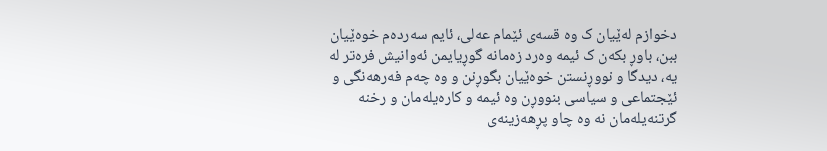دخوازم له‌ێیان ک وه قسه‌ی ئێمام عه‌لی، ئایم سه‌رده‌م خوه‌ێیان ببن، باوڕ بکه‌ن ک ئیمه وه‌رد زه‌مانه گوڕیایمن ئه‌وانیش فره‌تر له یه، دیدگا و نووڕنستن خوه‌ێیان بگوڕنن و وه چه‌م فه‌رهه‌نگی و ئێجتماعی و سیاسی بنووڕن وه ئیمه و کاره‌یله‌مان و رخنه گرتنه‌یله‌مان نه وه چاو پڕهه‌زینه‌ی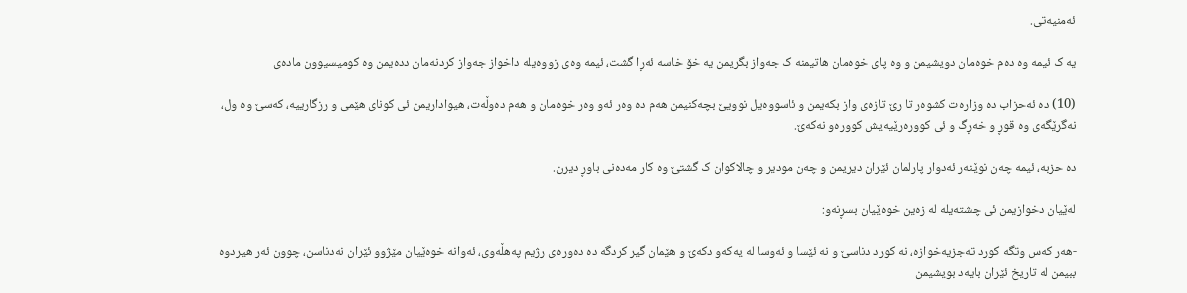ئه‌منیه‌تی.

یه ک ئیمه وه ده‌م خوه‌مان دویشیمن و وه پای خوه‌مان هاتیمنه ک جه‌‌واز بگریمن یه خۆ خاسه ئه‌ڔا گشت، ئیمه وه‌ی زووه‌یله داخواز جه‌واز کردنه‌مان دده‌یمن وه کومیسیوون ماده‌ی

(10) ده ئه‌حزاب ده وزاره‌ت کشوه‌ر تا رێ تازه‌ی واز بکه‌یمن و ئاسووه‌یل نوویێ بچه‌کنیمن هه‌م ده وه‌ر ئه‌و وه‌ر خوه‌مان و هه‌م ده‌وڵه‌ت، هیواداریمن ئی کونای هێمی و رزگارییه، که‌سێ وه ول، نه‌گرێگه‌ی وه قوڕ و خه‌ڔگ و ئی کووره‌رێیه‌یش کووره‌و نه‌که‌ێ.

ده حزبه، ئیمه چه‌ن نوێنه‌ر ئه‌دوار پارلمان ئێران دیریمن و چه‌ن مودیر و چالاکوان ک گشتێ وه کار مه‌ده‌نی باوڕ دیرن.

له‌ێیان دخوازیمن ئی چشته‌یله له زه‌ین خوه‌ێیان بسڕنه‌و:

-هه‌ر که‌س وتگه کورد ته‌جزیه‌خوازه، نه کورد دناسێ و نه ئێسا و ئه‌وسا له یه‌که‌و دکه‌ێ و هێمان گیر کردگه ده ده‌وره‌ی رژیم په‌هڵه‌وی، ئه‌وانه خوه‌ێیان مێژوو ئێران نه‌دناسن، چوون ئه‌ر هیردوه ببیمن له تاریخ ئێران بایه‌د بویشیمن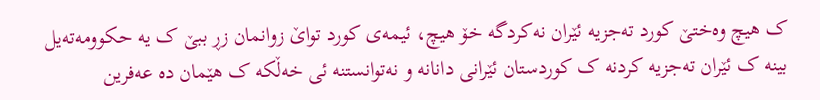ک هیچ وه‌ختێ کورد ته‌جزیه ئێران نه‌کردگه خۆ هیچ، ئیمه‌ی کورد تواێ زوانمان زڕ ببێ ک یه حکوومه‌ته‌یل بینه ک ئێران ته‌جزیه کردنه ک کوردستان ئێرانی دانانه و نه‌توانستنه ئی خه‌ڵکه ک هێمان ده عه‌فرین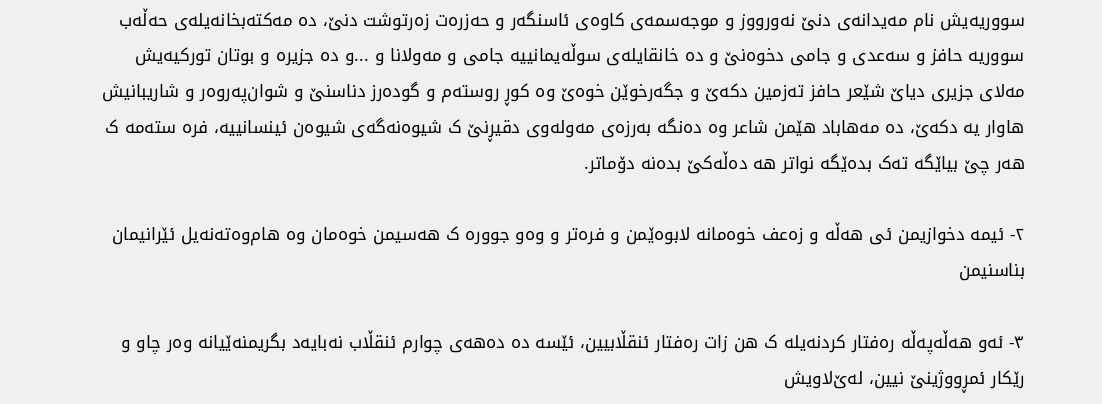سووریه‌یش نام مه‌یدانه‌ی دنێ نه‌ورووز و موجه‌سمه‌ی کاوه‌ی ئاسنگه‌ر و حه‌زره‌ت زه‌رتوشت دنێ، ده مه‌کته‌بخانه‌یله‌ی حه‌ڵه‌ب سووریه حافز و سه‌عدی و جامی دخوه‌نێ و ده خانقایله‌ی سوڵه‌یمانییه جامی و مه‌ولانا و ...و ده جزیره و بوتان تورکیه‌یش مه‌لای جزیری دیاێ شێعر حافز ته‌زمین دکه‌ێ و جگه‌رخوێن خوه‌ێ وه کوڕ روسته‌م و گوده‌رز دناسنێ و شوان‌په‌روه‌ر و شاریبانیش  هاوار یه دکه‌ێ، ده مه‌هاباد هێمن شاعر وه ده‌نگه به‌رزه‌ی مه‌وله‌وی دقیڕنێ ک شیوه‌نه‌گه‌ی شیوه‌ن ئینسانییه، فره سته‌مه ک هه‌ر چێ بیاێگه ته‌ک بده‌ێگه نواتر هه ده‌ڵه‌کێ بده‌نه دۆماتر.

٢- ئیمه دخوازیمن ئی هه‌ڵه و زه‌عف خوه‌مانه لابوه‌ێمن و فره‌تر و وه‌و جووره ک هه‌سیمن خوه‌مان وه هام‌وه‌ته‌نه‌یل ئێرانیمان بناسنیمن

٣- ئه‌و هه‌ڵه‌په‌ڵه ره‌فتار کردنه‌یله ک هن زات ره‌فتار ئنقڵابیین، ئێسه ده ده‌هه‌ی چوارم ئنقڵاب نه‌بایه‌د بگریمنه‌ێیانه وه‌ر چاو و رێکار ئمڕووژینێ نیین، له‌ێ‌لاویش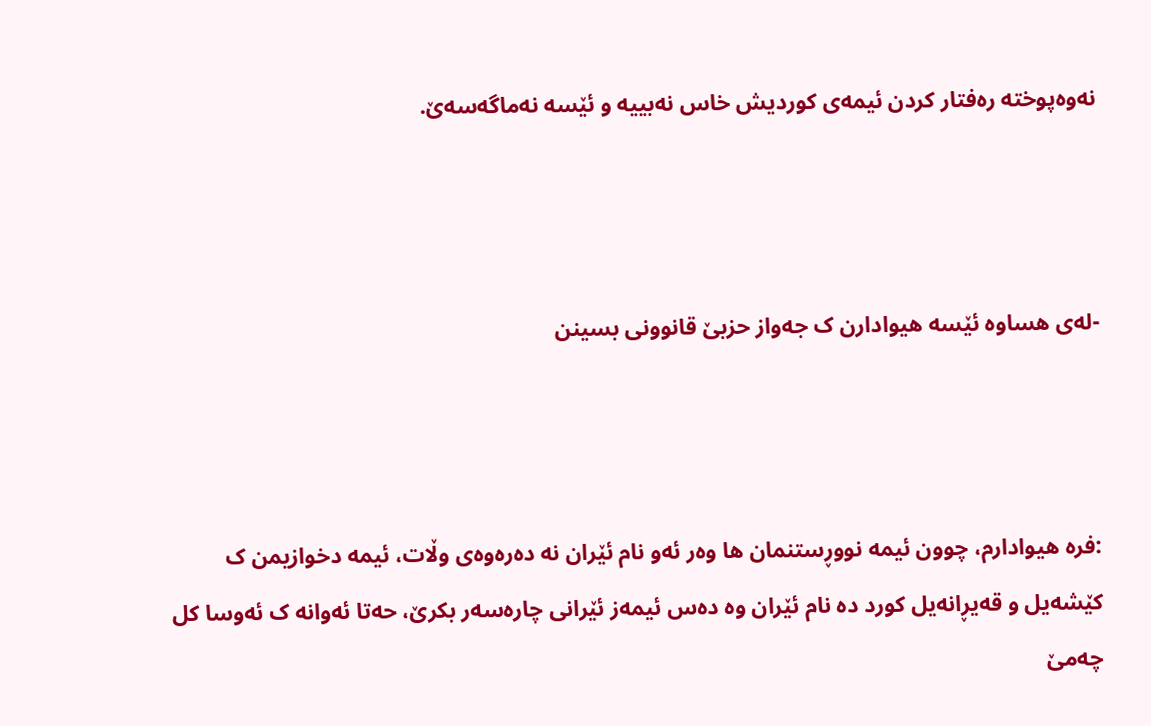نه‌وه‌پوخته ره‌فتار کردن ئیمه‌ی کوردیش خاس نه‌بییه و ئێسه نه‌ماگه‌سه‌ێ.



-له‌ی هساوه ئێسه هیوادارن ک جه‌واز حزبێ قانوونی بسینن



:فره هیوادارم، چوون ئیمه نووڕستنمان ها وه‌ر ئه‌و نام ئێران نه ده‌ره‌وه‌ی وڵات، ئیمه دخوازیمن ک کێشه‌یل و قه‌یڕانه‌یل کورد ده نام ئێران وه ده‌س ئیمه‌ز ئێرانی چاره‌سه‌ر بکرێ، حه‌تا ئه‌وانه‌ ک ئه‌وسا کل چه‌مێ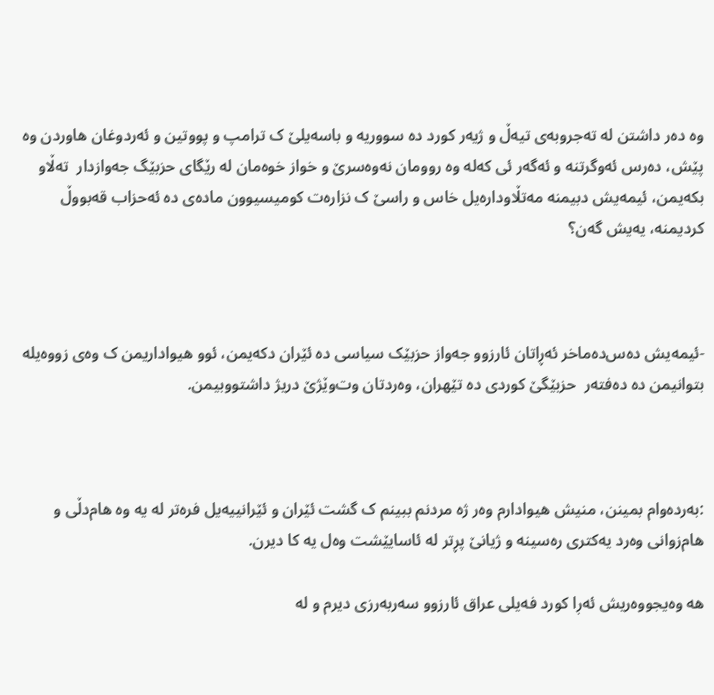وه ده‌ر داشتن له ته‌جروبه‌ی تیه‌ڵ و ژیه‌ر کورد ده سووریه و باسه‌یلێ ک ترامپ و پووتین و ئه‌ردوغان هاوردن وه پێش، ده‌رس ئه‌وگرتنه و ئه‌گه‌ر ئی که‌له وه روومان نه‌وه‌سرێ و خواز خوه‌مان له رێگای حزبێگ جه‌وازدار  ته‌ڵاو بکه‌یمن، ئیمه‌یش دبیمنه مه‌تڵاوداره‌یل خاس و راسێ ک نزاره‌ت کومیسیوون ماده‌ی ده ئه‌حزاب قه‌بووڵ کردیمنه، یه‌یش گه‌ن؟



-ئیمه‌یش ده‌س‌ده‌ماخر ئه‌ڕاتان ئارزوو جه‌واز حزبێک سیاسی ده‌ ئێران دکه‌یمن، ئوو هیواداریمن ک وه‌ی زووه‌یله بتوانیمن ده ده‌فته‌ر  حزبێگێ کوردی ده تێهران، وه‌ردتان وت‌وێژێ دریژ داشتووبیمن.



:به‌رده‌وام بمینن، منیش هیوادارم وه‌ر ژه مردنم ببینم ک گشت ئێران و ئێرانییه‌یل فره‌تر له یه وه هام‌دڵی و هام‌زوانی وه‌رد یه‌کتری ره‌سینه و ژیانێ پڕتر له ئاسایێشت وه‌ل یه کا دیرن.

هه وه‌یجووه‌ریش ئه‌ڔا کورد فه‌یلی عراق ئارزوو سه‌ربه‌رزی دیرم و له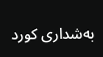به‌شداری کورد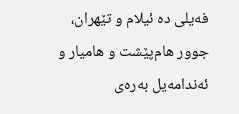فه‌یلی ده ئیلام و تێهران، جوور هام‌پێشت و هامیار و ئه‌ندامه‌یل به‌ره‌ی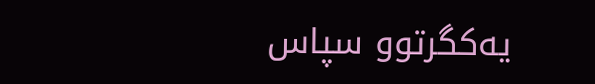یه‌کگرتوو سپاس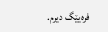فره‌یێگ دیرم.